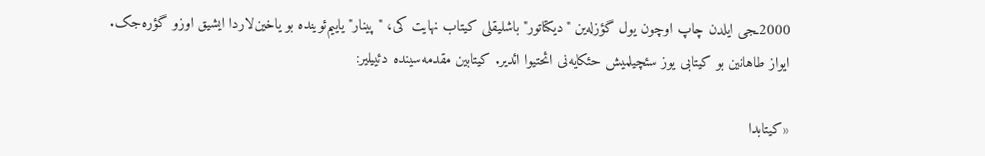2000ـجی ایلدن چاپ اوچون یول گؤزله‌‌‌‌‌‌‌‌‌‌‌‌‌‌‌‌‌‌‌‌‌‌‌‌‌‌‌‌‌‌‌‌‌‌ین "دیکتاتور" باشلیقلی کیتاب نهایت کی، "پینار" یاییم‌ئوینده بو یاخین‌لاردا ایشیق اوزو گؤره‌جک. ایواز طاهانین بو کیتابی یوز سئچیلمیش حئکایه‌نی ائحتیوا ائدیر. کیتابین مقدمه‌سینده دئییلیر:

«کیتابدا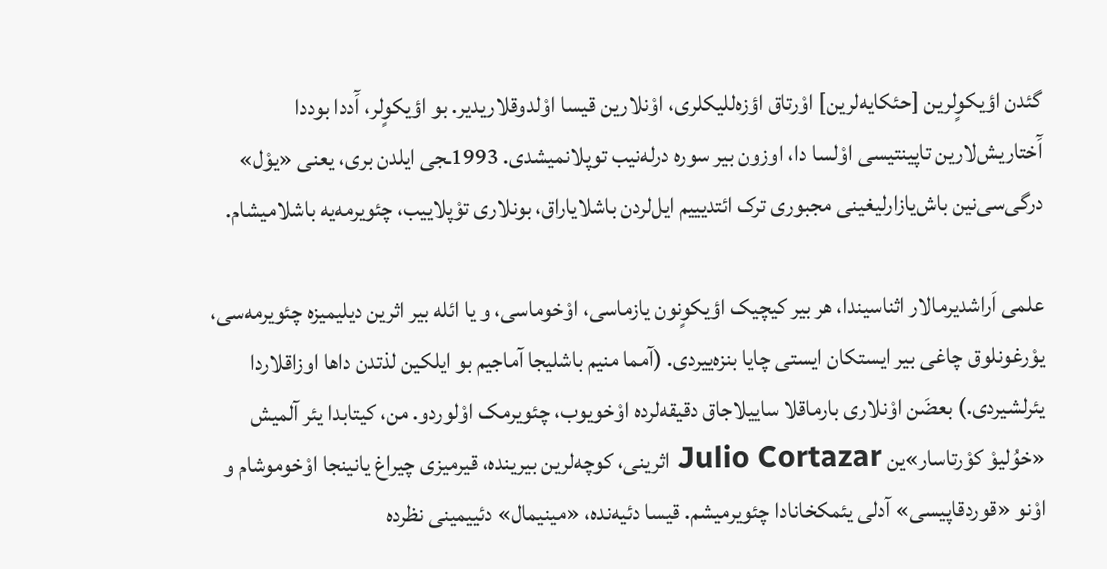گئدن اؤیکوٍلرین [حئکایه‌لرین] اوْرتاق اؤزه‌للیکلری، اوْنلارین قیسا اوْلدوقلاریدیر. بو اؤیکوٍلر، آَددا بوددا آَختاریش‌لارین تاپینتیسی اوْلسا دا، اوزون بیر سوره درله‌نیب توپلانمیشدی. 1993ـجی ایلدن بری، یعنی «یوْل» درگی‌سی‌نین باش‌یازارلیغینی مجبوری ترک ائتدیییم ایل‌لردن باشلایاراق، بونلاری توْپلاییب، چئویرمه‌یه باشلامیشام.

علمی اَراشدیرمالار اثناسیندا، هر بیر کیچیک اؤیکوٍنون یازماسی، اوْخوماسی، و یا ائله بیر اثرین دیلیمیزه چئویرمه‌سی، یوْرغونلوق چاغی بیر ایستکان ایستی چایا بنزه‌ییردی. (آمما منیم باشلیجا آماجیم بو ایلکین لذتدن داها اوزاقلاردا یئرلشیردی.) بعضَن اوْنلاری بارماقلا ساییلاجاق دقیقه‌لرده اوْخویوب، چئویرمک اوْلوردو. من، کیتابدا یئر آلمیش «خوُلیوْ کوْرتاسار»ین Julio Cortazar اثرینی، کوچه‌لرین بیرینده، قیرمیزی چیراغ یانینجا اوْخوموشام و اوْنو «قوردقاپیسی» آدلی یئمکخانادا چئویرمیشم. قیسا دئیه‌نده، «مینیمال» دئییمینی نظرده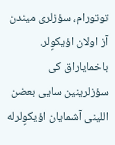توتورام، سؤزلری میندن آز اولان اؤیکوٍلر. باخمایاراق کی سؤزلرینین سایی بعضن اللینی آشمایان اؤیکوٍلرله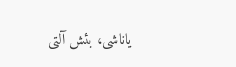یاناشی، بئش آلتی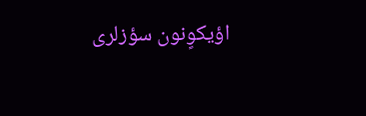اؤیکوٍنون سؤزلری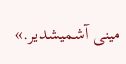مینی آشمیشدیر.»